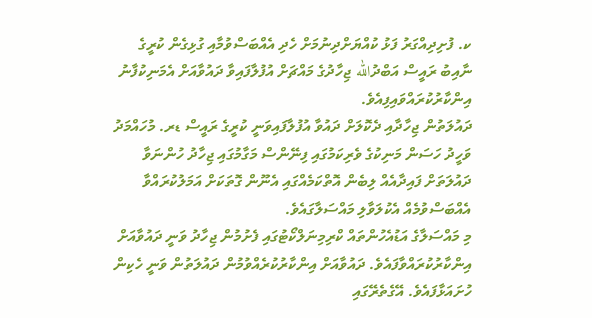ކ. ފުށިދިއްގަރު ފަޅު ކުއްޔަށްދިނުމަށް ހެދި އެއްބަސްވުމާއި ގުޅިގެން ކުރީގެ ނާއިބު ރައީސް އަބްދުالله ޖިހާދުގެ މައްޗަށް އުފުލާފައިވާ ދައުވާއަށް އެމަނިކުފާނު އިންކާރުކުރައްވައިފިއެވެ.
ދައުލަތުން ޖިހާދާއި ދެކޮލަށް ދައުވާ އުފުލާފައިވަނީ ކުރީގެ ރައީސް ޑރ. މުހައްމަދު ވަހީދު ހަސަން މަނިކުގެ ވެރިކަމުގައި ފިނޭންސް މަގާމުގައި ޖިހާދު ހުންނަވާ ދައުލަތަށް ފައިދާއެއް ލިބެން އޮތްކަމެއްގައި އެނޫން ގޮތަކަށް އަމަލުކުރައްވާ އެއްބަސްވުމެއް އެކުލަވާލި މައްސަލާގައެވެ.
މި މައްސަލާގެ އަޑުއެހުންތައް ކްރިމިނަލްކޯޓުގައި ފެށުމުން ޖިހާދު ވަނީ ދައުވާއަށް އިންކާރުކުރައްވާފައެވެ. ދައުވާއަށް އިންކާރުކުރެއްވުމުން ދައުލަތުން ވަނީ ހެކިން ހުށައަޅާފައެވެ. އޭގެތެރޭގައި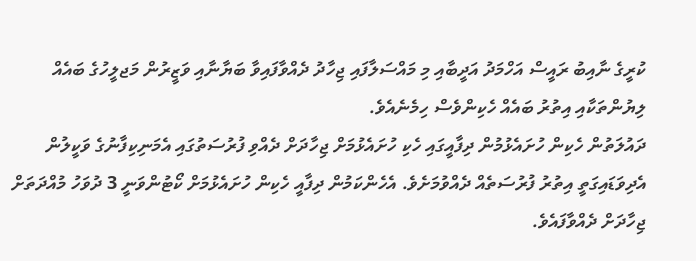ކުރީގެ ނާއިބު ރައީސް އަހްމަދު އަދީބާއި މި މައްސަލާފައި ޖިހާދު ދެއްވާފައިވާ ބަޔާނާއި ވަޒީރުން މަޖލީހުގެ ބައެއް ލިޔުންތަކާއި އިތުރު ބައެއް ހެކިންވެސް ހިމެނެއެވެ.
ދައުލަތުން ހެކިން ހުށައެޅުމުން ދިފާއީގައި ހެކި ހުށައެޅުމަށް ޖިހާދަށް ދެއްވި ފުރުސަތުގައި އެމަނިކިފާނުގެ ވަކީލުން އެދިވަޑައިގަތީ އިތުރު ފުރުސަތެއް ދެއްވުމަށެވެ. އެހެންކަމުން ދިފާއީ ހެކިން ހުށައެޅުމަށް ކޯޓުންވަނީ 3 ދުވަހު މުއްދަތަށް ޖިހާދަށް ދެއްވާފައެވެ.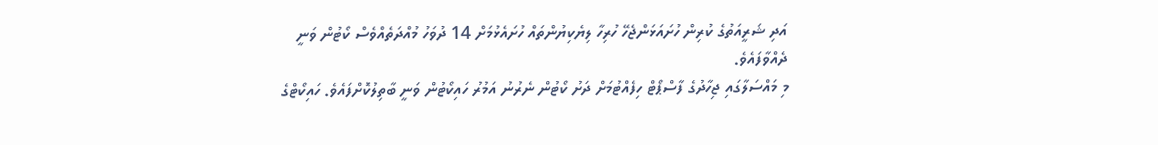އަދި ޝަރީއަތުގެ ކުރިން ހުށައަޅަންޖެހޭ ހުރިހާ ލިޔެކިޔުންތައް ހުށައެޅުމަށް 14 ދުވަހު މުއްދަތެއްވެސް ކޯޓުން ވަނީ ދެއްވާފައެވެ.
މި މައްސަލާގައި ޖިހާދުގެ ފާސްޕޯޓް ހިފެއްޓުމަށް ދަށު ކޯޓުން ނެރުނު އަމުރު ހައިކޯޓުން ވަނީ ބާތިލުކޮށްފައެވެ. ހައިކޯޓްގެ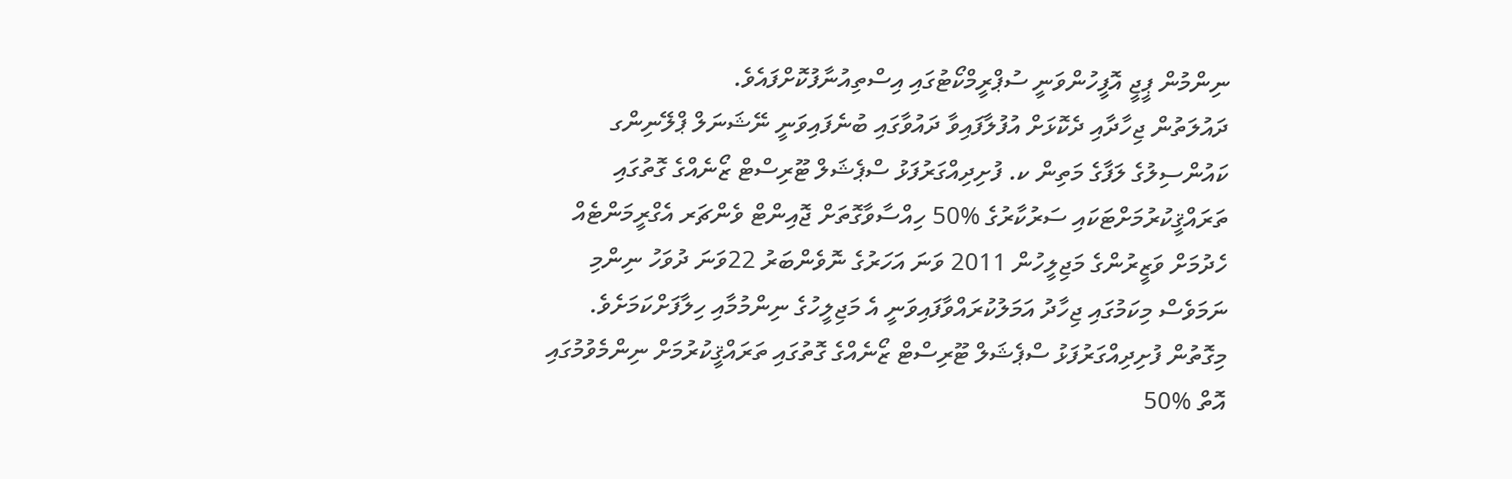ނިންމުން ޕީޖީ އޮފީހުންވަނީ ސުޕްރީމްކޯޓުގައި އިސްތިއުނާފުކޮށްފައެވެ.
ދައުލަތުން ޖިހާދާއި ދެކޮޅަށް އުފުލާފައިވާ ދައުވާގައި ބުނެފައިވަނީ ނޭޝަނަލް ޕްލޭނިންގ ކައުންސިލުގެ ލަފާގެ މަތިން ކ. ފުށިދިއްގަރުފަޅު ސްޕެޝަލް ޓޫރިސްޓް ޒޯނެއްގެ ގޮތުގައި ތަރައްޤީކުރުމަށްޓަކައި ސަރުކާރުގެ %50 ހިއްސާވާގޮތަށް ޖޮއިންޓް ވެންޗަރ އެގްރީމަންޓެއް ހެދުމަށް ވަޒީރުންގެ މަޖިލީހުން 2011 ވަނަ އަހަރުގެ ނޮވެންބަރު 22ވަނަ ދުވަހު ނިންމި ނަމަވެސް މިކަމުގައި ޖިހާދު އަމަލުކުރައްވާފައިވަނީ އެ މަޖިލީހުގެ ނިންމުމާއި ހިލާފަށްކަމަށެވެ.
މިގޮތުން ފުށިދިއްގަރުފަޅު ސްޕެޝަލް ޓޫރިސްޓް ޒޯނެއްގެ ގޮތުގައި ތަރައްޤީކުރުމަށް ނިންމެވުމުގައި އޮތް %50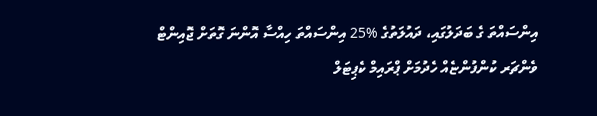އިންސައްތަ ގެ ބަދަލުގައި، ދައުލަތުގެ %25 އިންސައްތަ ހިއްސާ އޮންނަ ގޮތަށް ޖޮއިންޓް ވެންޗަރ ކުންފުންޏެއް ހެދުމަށް ޕްރައިމް ކެޕިޓަލް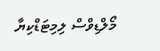މޯލްޑިވްސް ލިމިޓަޑްކިޔާ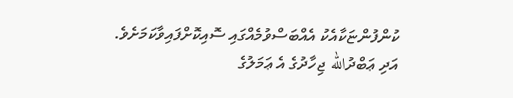ކުންފުންޏަކާއެކު އެއްބަސްވުމެއްގައި ސޮއިކޮށްފައިވާކަމަށެވެ. އަދި ޢަބްދުالله ޖިހާދުގެ އެ ޢަމަލުގެ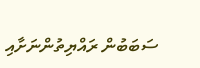ސަބަބުން ރައްޔިތުންނަށާއި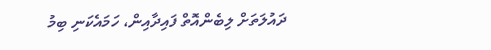ދައުލަތަށް ލިބެންއޮތް ފައިދާއިން، ހަމައެކަނި ބިމު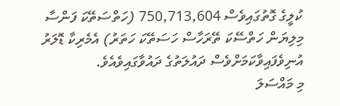ކުލީގެ ގޮތުގައިވެސް 750,713,604 (ހަތްސަތޭކަ ފަންސާ މިލިޔަން ހަތްސޭކަ ތޭރަހާސް ހަސަތޭކަ ހަތަރު) އެމެރިކާ ޑޮލަރު އުނިވެފައިވާކަމަށްވެސް ދައުލަތުގެ ދައުވާގައިވެއެވެ.
މި މައްސަލަ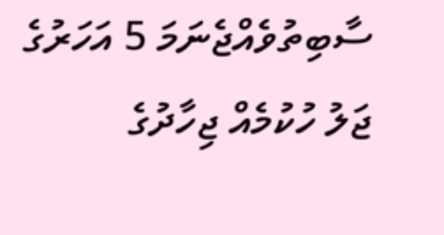ސާބިތުވެއްޖެނަމަ 5 އަހަރުގެ ޖަލު ހުކުމެއް ޖިހާދުގެ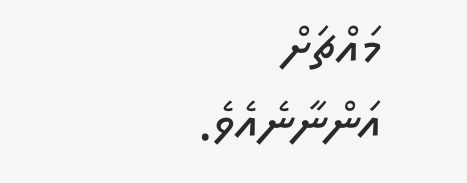މައްޗަށް އަންނާނެއެވެ.